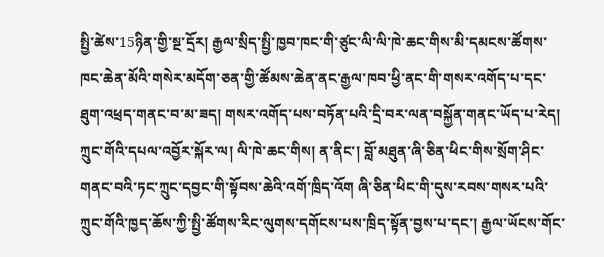སྤྱི་ཚེས་15ཉིན་གྱི་སྔ་དྲོར། རྒྱལ་སྲིད་སྤྱི་ཁྱབ་ཁང་གི་ཙུང་ལི་ལི་ཁེ་ཆང་གིས་མི་དམངས་ཚོགས་ཁང་ཆེན་མོའི་གསེར་མདོག་ཅན་གྱི་ཚོམས་ཆེན་ནང་རྒྱལ་ཁབ་ཕྱི་ནང་གི་གསར་འགོད་པ་དང་ཐུག་འཕྲད་གནང་བ་མ་ཟད། གསར་འགོད་པས་བཏོན་པའི་དྲི་བར་ལན་བསྐྱོན་གནང་ཡོད་པ་རེད།
ཀྲུང་གོའི་དཔལ་འབྱོར་སྐོར་ལ། ལི་ཁེ་ཆང་གིས། ན་ནིང་། བློ་མཐུན་ཞི་ཅིན་ཕིང་གིས་སྲོག་ཤིང་གནང་བའི་ཏང་ཀྲུང་དབྱང་གི་སྟོབས་ཆེའི་འགོ་ཁྲིད་འོག ཞི་ཅིན་ཕིང་གི་དུས་རབས་གསར་པའི་ཀྲུང་གོའི་ཁྱད་ཆོས་ཀྱི་སྤྱི་ཚོགས་རིང་ལུགས་དགོངས་པས་ཁྲིད་སྟོན་བྱས་པ་དང་། རྒྱལ་ཡོངས་གོང་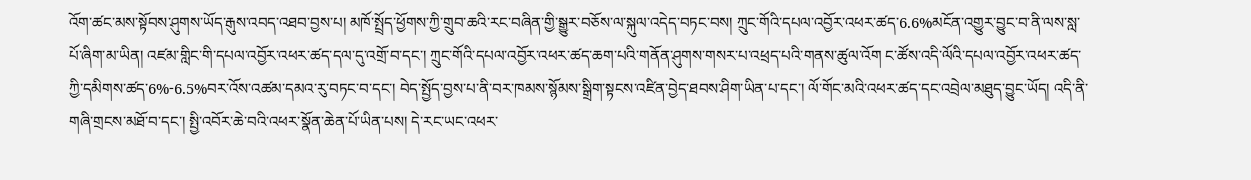འོག་ཚང་མས་སྟོབས་ཤུགས་ཡོད་རྒུས་འབད་འཐབ་བྱས་པ། མཁོ་སྤྲོད་ཕྱོགས་ཀྱི་གྲུབ་ཆའི་རང་བཞིན་གྱི་སྒྱུར་བཅོས་ལ་སྐུལ་འདེད་བཏང་བས། ཀྲུང་གོའི་དཔལ་འབྱོར་འཕར་ཚད་6.6%མངོན་འགྱུར་བྱུང་བ་ནི་ལས་སླ་པོ་ཞིག་མ་ཡིན། འཛམ་གླིང་གི་དཔལ་འབྱོར་འཕར་ཚད་དལ་དུ་འགྲོ་བ་དང་། ཀྲུང་གོའི་དཔལ་འབྱོར་འཕར་ཚད་ཆག་པའི་གནོན་ཤུགས་གསར་པ་འཕྲད་པའི་གནས་ཚུལ་འོག ང་ཚོས་འདི་ལོའི་དཔལ་འབྱོར་འཕར་ཚད་ཀྱི་དམིགས་ཚད་6%-6.5%བར་འོས་འཚམ་དམའ་རུ་བཏང་བ་དང་། བེད་སྤྱོད་བྱས་པ་ནི་བར་ཁམས་སྙོམས་སྒྲིག་སྟངས་འཛིན་བྱེད་ཐབས་ཤིག་ཡིན་པ་དང་། ལོ་གོང་མའི་འཕར་ཚད་དང་འབྲེལ་མཐུད་བྱུང་ཡོད། འདི་ནི་གཞི་གྲངས་མཐོ་བ་དང་། སྤྱི་འབོར་ཆེ་བའི་འཕར་སྣོན་ཆེན་པོ་ཡིན་པས། དེ་རང་ཡང་འཕར་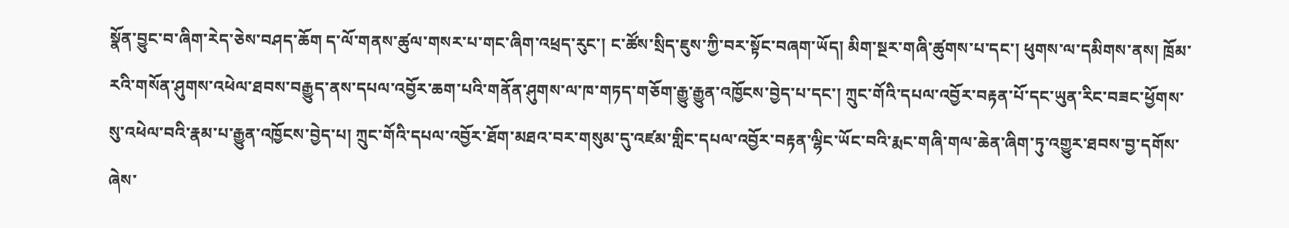སྣོན་བྱུང་བ་ཞིག་རེད་ཅེས་བཤད་ཆོག ད་ལོ་གནས་ཚུལ་གསར་པ་གང་ཞིག་འཕྲད་རུང་། ང་ཚོས་སྲིད་ཇུས་ཀྱི་བར་སྟོང་བཞག་ཡོད། མིག་སྔར་གཞི་ཚུགས་པ་དང་། ཕུགས་ལ་དམིགས་ནས། ཁྲོམ་རའི་གསོན་ཤུགས་འཕེལ་ཐབས་བརྒྱུད་ནས་དཔལ་འབྱོར་ཆག་པའི་གནོན་ཤུགས་ལ་ཁ་གཏད་གཅོག་རྒྱུ་རྒྱུན་འཁྱོངས་བྱེད་པ་དང་། ཀྲུང་གོའི་དཔལ་འབྱོར་བརྟན་པོ་དང་ཡུན་རིང་བཟང་ཕྱོགས་སུ་འཕེལ་བའི་རྣམ་པ་རྒྱུན་འཁྱོངས་བྱེད་པ། ཀྲུང་གོའི་དཔལ་འབྱོར་ཐོག་མཐའ་བར་གསུམ་དུ་འཛམ་གླིང་དཔལ་འབྱོར་བརྟན་ལྷིང་ཡོང་བའི་རྨང་གཞི་གལ་ཆེན་ཞིག་ཏུ་འགྱུར་ཐབས་བྱ་དགོས་ཞེས་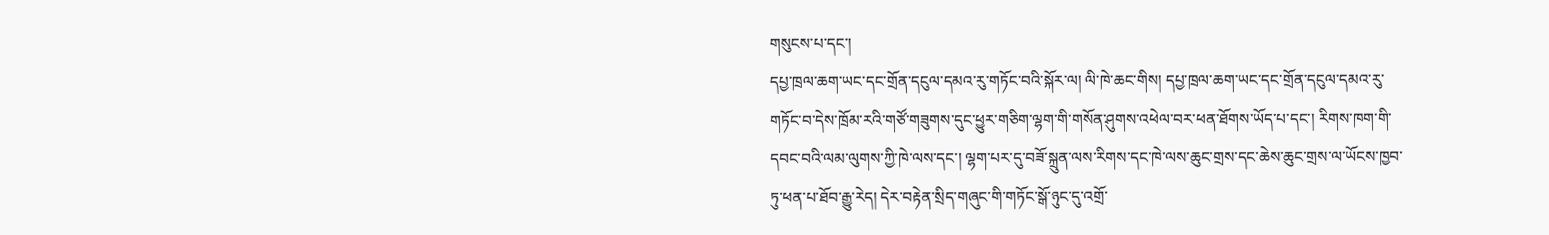གསུངས་པ་དང་།
དཔྱ་ཁྲལ་ཆག་ཡང་དང་གྲོན་དངུལ་དམའ་རུ་གཏོང་བའི་སྐོར་ལ། ལི་ཁེ་ཆང་གིས། དཔྱ་ཁྲལ་ཆག་ཡང་དང་གྲོན་དངུལ་དམའ་རུ་གཏོང་བ་དེས་ཁྲོམ་རའི་གཙོ་གཟུགས་དུང་ཕྱུར་གཅིག་ལྷག་གི་གསོན་ཤུགས་འཕེལ་བར་ཕན་ཐོགས་ཡོད་པ་དང་། རིགས་ཁག་གི་དབང་བའི་ལམ་ལུགས་ཀྱི་ཁེ་ལས་དང་། ལྷག་པར་དུ་བཟོ་སྐྲུན་ལས་རིགས་དང་ཁེ་ལས་ཆུང་གྲས་དང་ཆེས་ཆུང་གྲས་ལ་ཡོངས་ཁྱབ་ཏུ་ཕན་པ་ཐོབ་རྒྱུ་རེད། དེར་བརྟེན་སྲིད་གཞུང་གི་གཏོང་སྒོ་ཉུང་དུ་འགྲོ་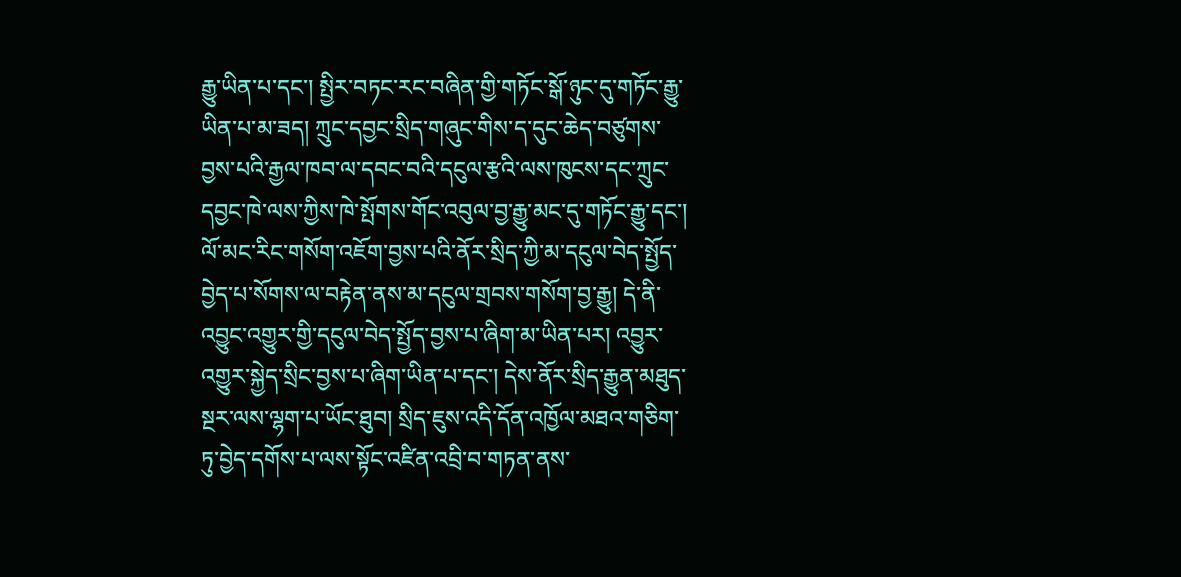རྒྱུ་ཡིན་པ་དང་། སྤྱིར་བཏང་རང་བཞིན་གྱི་གཏོང་སྒོ་ཉུང་དུ་གཏོང་རྒྱུ་ཡིན་པ་མ་ཟད། ཀྲུང་དབྱང་སྲིད་གཞུང་གིས་ད་དུང་ཆེད་བཙུགས་བྱས་པའི་རྒྱལ་ཁབ་ལ་དབང་བའི་དངུལ་རྩའི་ལས་ཁུངས་དང་ཀྲུང་དབྱང་ཁེ་ལས་ཀྱིས་ཁེ་སྤོགས་གོང་འབུལ་བྱ་རྒྱུ་མང་དུ་གཏོང་རྒྱུ་དང་། ལོ་མང་རིང་གསོག་འཇོག་བྱས་པའི་ནོར་སྲིད་ཀྱི་མ་དངུལ་བེད་སྤྱོད་བྱེད་པ་སོགས་ལ་བརྟེན་ནས་མ་དངུལ་གྲབས་གསོག་བྱ་རྒྱུ། དེ་ནི་འབྱུང་འགྱུར་གྱི་དངུལ་བེད་སྤྱོད་བྱས་པ་ཞིག་མ་ཡིན་པར། འབྱུར་འགྱུར་སྐྱེད་སྲིང་བྱས་པ་ཞིག་ཡིན་པ་དང་། དེས་ནོར་སྲིད་རྒྱུན་མཐུད་སྔར་ལས་ལྷག་པ་ཡོང་ཐུབ། སྲིད་ཇུས་འདི་དོན་འཁྱོལ་མཐའ་གཅིག་ཏུ་བྱེད་དགོས་པ་ལས་སྟོང་འཛིན་འབྲི་བ་གཏན་ནས་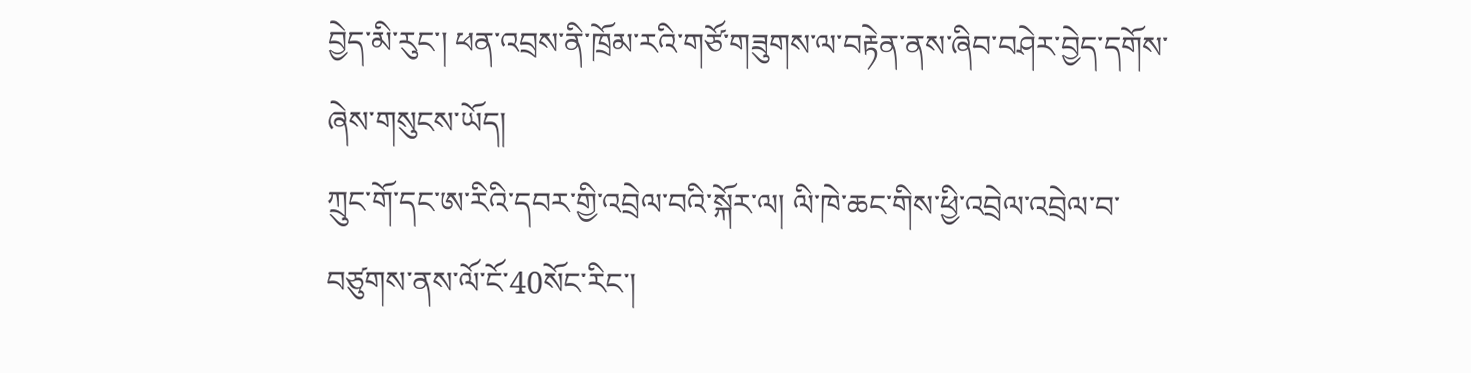བྱེད་མི་རུང་། ཕན་འབྲས་ནི་ཁྲོམ་རའི་གཙོ་གཟུགས་ལ་བརྟེན་ནས་ཞིབ་བཤེར་བྱེད་དགོས་ཞེས་གསུངས་ཡོད།
ཀྲུང་གོ་དང་ཨ་རིའི་དབར་གྱི་འབྲེལ་བའི་སྐོར་ལ། ལི་ཁེ་ཆང་གིས་ཕྱི་འབྲེལ་འབྲེལ་བ་བཙུགས་ནས་ལོ་ངོ་40སོང་རིང་།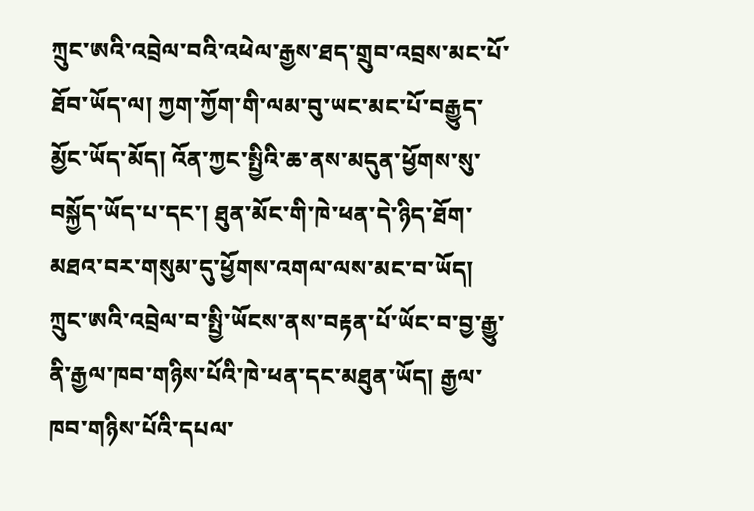ཀྲུང་ཨའི་འབྲེལ་བའི་འཕེལ་རྒྱས་ཐད་གྲུབ་འབྲས་མང་པོ་ཐོབ་ཡོད་ལ། ཀྱག་ཀྱོག་གི་ལམ་བུ་ཡང་མང་པོ་བརྒྱུད་མྱོང་ཡོད་མོད། འོན་ཀྱང་སྤྱིའི་ཆ་ནས་མདུན་ཕྱོགས་སུ་བསྐྱོད་ཡོད་པ་དང་། ཐུན་མོང་གི་ཁེ་ཕན་དེ་ཉིད་ཐོག་མཐའ་བར་གསུམ་དུ་ཕྱོགས་འགལ་ལས་མང་བ་ཡོད། ཀྲུང་ཨའི་འབྲེལ་བ་སྤྱི་ཡོངས་ནས་བརྟན་པོ་ཡོང་བ་བྱ་རྒྱུ་ནི་རྒྱལ་ཁབ་གཉིས་པོའི་ཁེ་ཕན་དང་མཐུན་ཡོད། རྒྱལ་ཁབ་གཉིས་པོའི་དཔལ་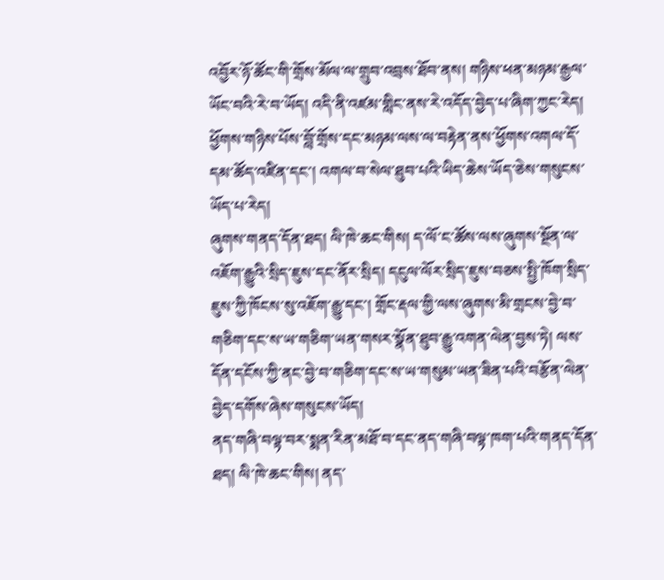འབྱོར་ཉོ་ཚོང་གི་གྲོས་མོལ་ལ་གྲུབ་འབྲས་ཐོབ་ནས། གཉིས་ཕན་མཉམ་རྒྱལ་ཡོང་བའི་རེ་བ་ཡོད། འདི་ནི་འཛམ་གླིང་ནས་རེ་འདོད་བྱེད་པ་ཞིག་ཀྱང་རེད། ཕྱོགས་གཉིས་པོས་བློ་གྲོས་དང་མཉམ་ལས་ལ་བརྟེན་ནས་ཕྱོགས་འགལ་དོ་དམ་ཚོད་འཛིན་དང་། འགལ་བ་སེལ་ཐུབ་པའི་ཡིད་ཆེས་ཡོད་ཅེས་གསུངས་ཡོད་པ་རེད།
ཞུགས་གནད་དོན་ཐད། ལི་ཁེ་ཆང་གིས། ད་ལོ་ང་ཚོས་ལས་ཞུགས་སྔོན་ལ་འཇོག་རྒྱུའི་སྲིད་ཇུས་དང་ནོར་སྲིད། དངུལ་ལོར་སྲིད་ཇུས་བཅས་སྤྱི་ཁོག་སྲིད་ཇུས་ཀྱི་ཁོངས་སུ་འཇོག་རྒྱུ་དང་། གྲོང་རྡལ་གྱི་ལས་ཞུགས་མི་གྲངས་བྱེ་བ་གཅིག་དང་ས་ཡ་གཅིག་ཡན་གསར་སྣོན་ཐུབ་རྒྱུ་འགན་ལེན་བྱས་ཏེ། ལས་དོན་དངོས་ཀྱི་ནང་བྱེ་བ་གཅིག་དང་ས་ཡ་གསུམ་ཡན་ཟིན་པའི་བརྩོན་ལེན་བྱེད་དགོས་ཞེས་གསུངས་ཡོད།
ནད་གཞི་བལྟ་བར་སྨན་རིན་མཐོ་བ་དང་ནད་གཞི་བལྟ་ཁག་པའི་གནད་དོན་ཐད། ལི་ཁེ་ཆང་གིས། ནད་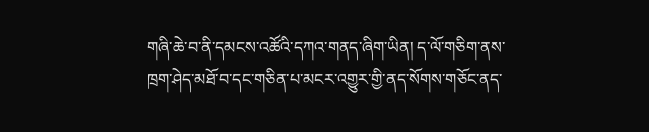གཞི་ཆེ་བ་ནི་དམངས་འཚོའི་དཀའ་གནད་ཞིག་ཡིན། ད་ལོ་གཅིག་ནས་ཁྲག་ཤེད་མཐོ་བ་དང་གཅིན་པ་མངར་འགྱུར་གྱི་ནད་སོགས་གཅོང་ནད་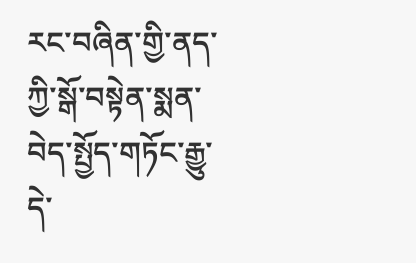རང་བཞིན་གྱི་ནད་ཀྱི་སྒོ་བསྟེན་སྨན་བེད་སྤྱོད་གཏོང་རྒྱུ་དེ་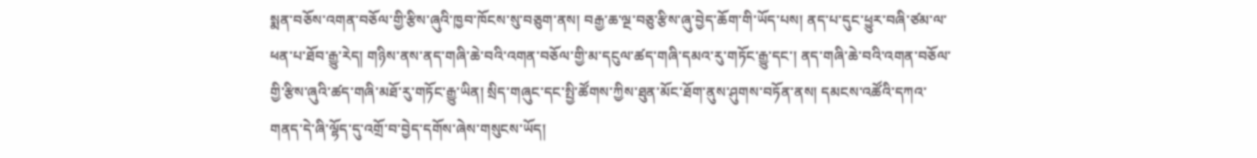སྨན་བཅོས་འགན་བཅོལ་གྱི་རྩིས་ཞུའི་ཁྱབ་ཁོངས་སུ་བཅུག་ནས། བརྒྱ་ཆ་ལྔ་བཅུ་རྩིས་ཞུ་བྱེད་ཆོག་གི་ཡོད་པས། ནད་པ་དུང་ཕྱུར་བཞི་ཙམ་ལ་ཕན་པ་ཐོབ་རྒྱུ་རེད། གཉིས་ནས་ནད་གཞི་ཆེ་བའི་འགན་བཅོལ་གྱི་མ་དངུལ་ཚད་གཞི་དམའ་རུ་གཏོང་རྒྱུ་དང་། ནད་གཞི་ཆེ་བའི་འགན་བཅོལ་གྱི་རྩིས་ཞུའི་ཚད་གཞི་མཐོ་རུ་གཏོང་རྒྱུ་ཡིན། སྲིད་གཞུང་དང་སྤྱི་ཚོགས་ཀྱིས་ཐུན་མོང་ཐོག་ནུས་ཤུགས་བཏོན་ནས། དམངས་འཚོའི་དཀའ་གནད་དེ་ཞི་ལྷོད་དུ་འགྲོ་བ་བྱེད་དགོས་ཞེས་གསུངས་ཡོད།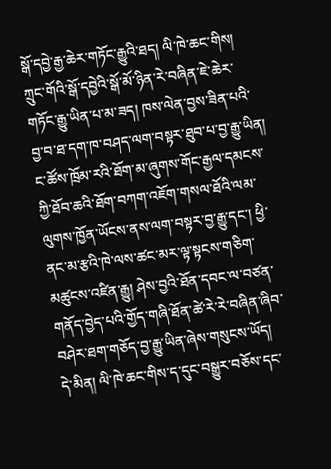སྒོ་དབྱེ་རྒྱ་ཆེར་གཏོང་རྒྱུའི་ཐད། ལི་ཁེ་ཆང་གིས། ཀྲུང་གོའི་སྒོ་དབྱེའི་སྒོ་མོ་ཉིན་རེ་བཞིན་ཇེ་ཆེར་གཏོང་རྒྱུ་ཡིན་པ་མ་ཟད། ཁས་ལེན་བྱས་ཟིན་པའི་བྱ་བ་ཐ་དག་ཁ་བཤད་ལག་བསྟར་ཐུབ་པ་བྱ་རྒྱུ་ཡིན། ང་ཚོས་ཁྲོམ་རའི་ཐོག་མ་ཞུགས་གོང་རྒྱལ་དམངས་ཀྱི་ཐོབ་ཆའི་ཐོག་བཀག་འཇོག་གསལ་ཐོའི་ལམ་ལུགས་ཁྱོན་ཡོངས་ནས་ལག་བསྟར་བྱ་རྒྱུ་དང་། ཕྱི་ནང་མ་རྩའི་ཁེ་ལས་ཚང་མར་ལྟ་སྟངས་གཅིག་མཚུངས་འཛིན་རྒྱུ། ཤེས་བྱའི་ཐོན་དབང་ལ་བཙན་གནོད་བྱེད་པའི་གྱོད་གཞི་ཐོན་ཚེ་རེ་རེ་བཞིན་ཞིབ་བཤེར་ཐག་གཅོད་བྱ་རྒྱུ་ཡིན་ཞེས་གསུངས་ཡོད།
དེ་མིན། ལི་ཁེ་ཆང་གིས་ད་དུང་བསྒྱུར་བཅོས་དང་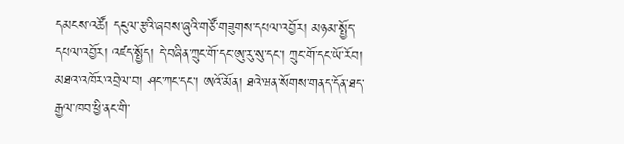དམངས་འཚོ། དངུལ་རྩའི་ཞབས་ཞུའི་གཙོ་གཟུགས་དཔལ་འབྱོར། མཉམ་སྤྱོད་དཔལ་འབྱོར། འཛད་སྤྱོད། དེ་བཞིན་ཀྲུང་གོ་དང་ཨུ་རུ་སུ་དང་། ཀྲུང་གོ་དང་ཡོ་རོབ། མཐའ་འཁོར་འབྲེལ་བ། ཤང་ཀང་དང་། ཨའོ་མོན། ཐའེ་ཝན་སོགས་གནད་དོན་ཐད་རྒྱལ་ཁབ་ཕྱི་ནང་གི་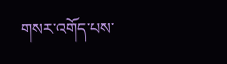གསར་འགོད་པས་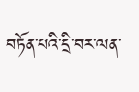བཏོན་པའི་དྲི་བར་ལན་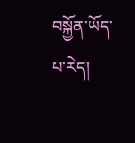བསྐྱོན་ཡོད་པ་རེད།